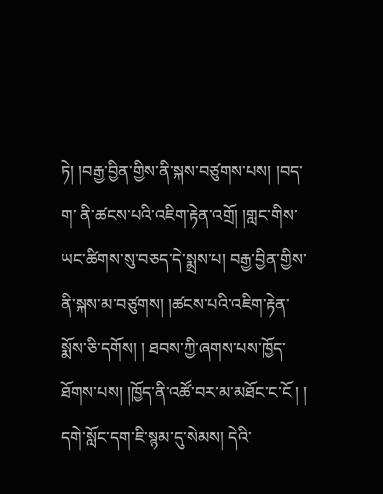ཏེ། །བརྒྱ་བྱིན་གྱིས་ནི་སྐས་བཙུགས་པས། །བད་ག་ ནི་ཚངས་པའི་འཇིག་རྟེན་འགྲོ། །གླང་གིས་ཡང་ཚིགས་སུ་བཅད་དེ་སྨྲས་པ། བརྒྱ་བྱིན་གྱིས་ནི་སྐས་མ་བཙུགས། །ཚངས་པའི་འཇིག་རྟེན་སྨོས་ཅི་དགོས། ། ཐབས་ཀྱི་ཞགས་པས་ཁྱོད་ཐོགས་པས། །ཁྱོད་ནི་འཚོ་བར་མ་མཐོང་ང་ངོ ། ། དགེ་སློང་དག་ཇི་སྙམ་དུ་སེམས། དེའི་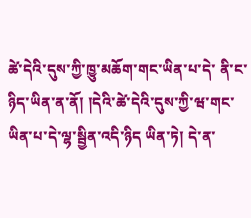ཚེ་དེའི་དུས་ཀྱི་ཁྱུ་མཆོག་གང་ཡིན་པ་དེ་ ནི་ང་ཉིད་ཡིན་ན་ནོ། །དེའི་ཚེ་དེའི་དུས་ཀྱི་ཝ་གང་ཡིན་པ་དེ་ལྷ་སྦྱིན་འདི་ཉིད ཡིན་ཏེ། དེ་ན་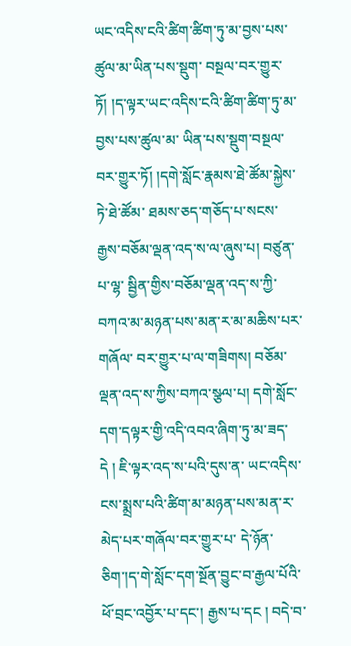ཡང་འདིས་ངའི་ཚིག་ཚིག་ཏུ་མ་བྱས་པས་ཚུལ་མ་ཡིན་པས་སྡུག་ བསྔལ་བར་གྱུར་ཏོ། །ད་ལྟར་ཡང་འདིས་ངའི་ཚིག་ཚིག་ཏུ་མ་བྱས་པས་ཚུལ་མ་ ཡིན་པས་སྡུག་བསྔལ་བར་གྱུར་ཏོ། །དགེ་སློང་རྣམས་ཐེ་ཚོམ་སྐྱེས་ཏེ་ཐེ་ཚོམ་ ཐམས་ཅད་གཅོད་པ་སངས་རྒྱས་བཅོམ་ལྡན་འད་ས་ལ་ཞུས་པ། བཙུན་པ་ལྷ་ སྦྱིན་གྱིས་བཅོམ་ལྡན་འད་ས་ཀྱི་བཀའ་མ་མཉན་པས་མན་ར་མ་མཆིས་པར་གཞོལ་ བར་གྱུར་པ་ལ་གཟིགས། བཅོམ་ལྡན་འད་ས་ཀྱིས་བཀའ་སྩལ་པ། དགེ་སློང་ དག་དལྟར་གྱི་འདི་འབའ་ཞིག་ཏུ་མ་ཟད་དེ ། ཇི་ལྟར་འད་ས་པའི་དུས་ན་ ཡང་འདིས་ངས་སྨྲས་པའི་ཚིག་མ་མཉན་པས་མན་ར་མེད་པར་གཞོལ་བར་གྱུར་པ་ དེ་ཉོན་ཅིག་།ད་གེ་སློང་དག་སྔོན་བྱུང་བ་རྒྱལ་པོའི་ཕོ་བྲང་འབྱོར་པ་དང་། རྒྱས་པ་དང ། བདེ་བ་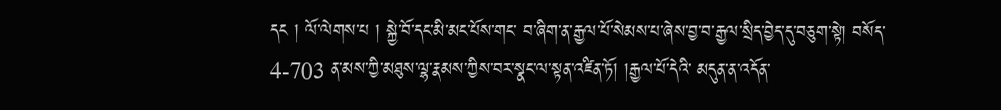དང ། ལོ་ལེགས་པ ། སྐྱེ་བོ་དང་མི་མང་པོས་གང་ བ་ཞིག་ན་རྒྱལ་པོ་སེམས་པ་ཞེས་བྱ་བ་རྒྱལ་སྲིད་བྱེད་དུ་བཅུག་སྟེ། བསོད་ 4-703 ན་མས་ཀྱི་མཐུས་ལྷ་རྣམས་ཀྱིས་བར་སྣང་ལ་སྟན་འཛིན་ཏོ། །རྒྱལ་པོ་དེའི་ མདུན་ན་འདོན་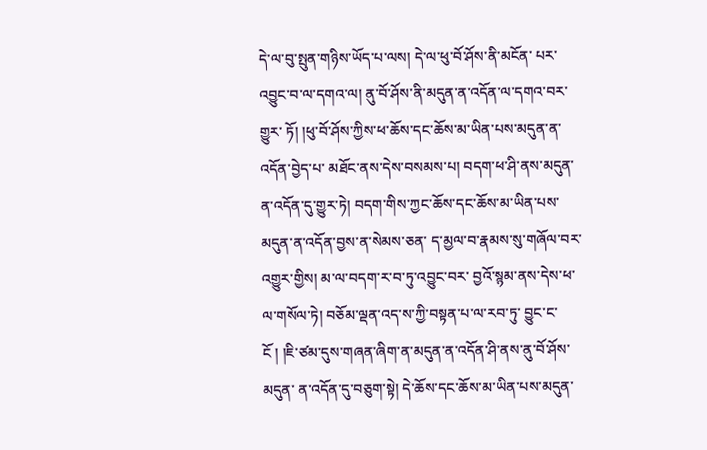དེ་ལ་བུ་སྤུན་གཉིས་ཡོད་པ་ལས། དེ་ལ་ཕུ་བོ་ཤོས་ནི་མངོན་ པར་འབྱུང་བ་ལ་དགའ་ལ། ནུ་བོ་ཤོས་ནི་མདུན་ན་འདོན་ལ་དགའ་བར་གྱུར་ ཏོ། །ཕུ་བོ་ཤོས་ཀྱིས་ཕ་ཆོས་དང་ཆོས་མ་ཡིན་པས་མདུན་ན་འདོན་བྱེད་པ་ མཐོང་ནས་དེས་བསམས་པ། བདག་ཕ་ཤི་ནས་མདུན་ན་འདོན་དུ་གྱུར་ཏེ། བདག་གིས་ཀྱང་ཆོས་དང་ཆོས་མ་ཡིན་པས་མདུན་ན་འདོན་བྱས་ན་སེམས་ཅན་ ད་མྱལ་བ་རྣམས་སུ་གཞོལ་བར་འགྱུར་གྱིས། མ་ལ་བདག་ར་བ་ཏུ་འབྱུང་བར་ བྱའོ་སྙམ་ནས་དེས་ཕ་ལ་གསོལ་ཏེ། བཅོམ་ལྡན་འད་ས་ཀྱི་བསྟན་པ་ལ་རབ་ཏུ་ བྱུང་ང་ངོ ། །ཇི་ཙམ་དུས་གཞན་ཞིག་ན་མདུན་ན་འདོན་ཤི་ནས་ནུ་བོ་ཤོས་མདུན་ ན་འདོན་དུ་བཅུག་སྟེ། དེ་ཆོས་དང་ཆོས་མ་ཡིན་པས་མདུན་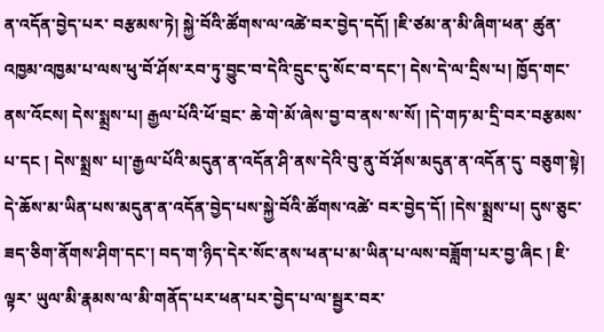ན་འདོན་བྱེད་པར་ བརྩམས་ཏེ། སྐྱེ་བོའི་ཚོགས་ལ་འཚེ་བར་བྱེད་དདོ། །ཇི་ཙམ་ན་མི་ཞིག་ཕན་ ཚུན་འཁྱམ་འཁྱམ་པ་ལས་ཕུ་བོ་ཤོས་རབ་ཏུ་བྱུང་བ་དེའི་དྲུང་དུ་སོང་བ་དང་། དེས་དེ་ལ་དྲིས་པ། ཁྱོད་གང་ནས་འོངས། དེས་སྨྲས་པ། རྒྱལ་པོའི་ཕོ་བྲང་ ཆེ་གེ་མོ་ཞེས་བྱ་བ་ནས་ས་སོ། །དེ་གཏ་མ་དྲི་བར་བརྩམས་པ་དང ། དེས་སྨྲས་ པ།་རྒྱལ་པོའི་མདུན་ན་འདོན་ཤི་ནས་དེའི་བུ་ནུ་བོ་ཤོས་མདུན་ན་འདོན་དུ་ བཅུག་སྟེ། དེ་ཆོས་མ་ཡིན་པས་མདུན་ན་འདོན་བྱེད་པས་སྐྱེ་བོའི་ཚོགས་འཚེ་ བར་བྱེད་དོ། །དེས་སྨྲས་པ། དུས་ཅུང་ཟད་ཅིག་ནོགས་ཤིག་དང་། བད་ག་ཉིད་དེར་སོང་ནས་ཕན་པ་མ་ཡིན་པ་ལས་བཟློག་པར་བྱ་ཞིང ། ཇི་ལྟར་ ཡུལ་མི་རྣམས་ལ་མི་གནོད་པར་ཕན་པར་བྱེད་པ་ལ་སྦྱར་བར་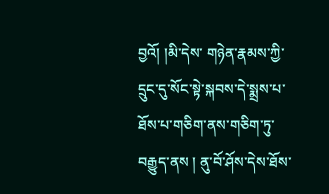བྱའོ། །མི་དེས་ གཉེན་རྣམས་ཀྱི་དྲུང་དུ་སོང་སྟེ་སྐབས་དེ་སྨྲས་པ་ཐོས་པ་གཅིག་ནས་གཅིག་ཏུ་ བརྒྱུད་ནས ། ནུ་བོ་ཤོས་དེས་ཐོས་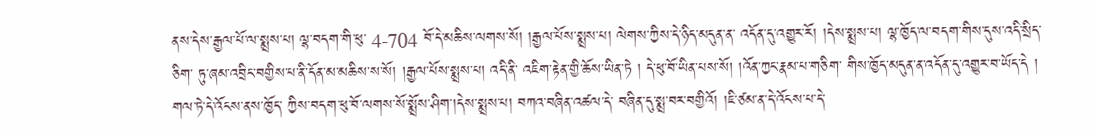ནས་དེས་རྒྱལ་པོ་ལ་སྨྲས་པ། ལྷ་བདག་གི་ཕུ་ 4-704 བོ་དེ་མཆིས་ལགས་སོ། །རྒྱལ་པོས་སྨྲས་པ། ལེགས་ཀྱིས་དེ་ཉིད་མདུན་ན་ འདོན་དུ་འགྱུར་རོ། །དེས་སྨྲས་པ། ལྷ་ཁྱོད་ལ་བདག་གིས་དུས་འདི་སྲིད་ཅིག་ ཏུ་ཞམ་འབྲིང་བགྱིས་པ་ནི་དོན་མ་མཆིས་ས་སོ། །རྒྱལ་པོས་སྨྲས་པ། འདི་ནི་ འཇིག་རྟེན་གྱི་ཆོས་ཡིན་ཏེ ། དེ་ཕུ་བོ་ཡིན་པས་སོ། །འོན་ཀྱང་རྣམ་པ་གཅིག་ གིས་ཁྱོད་མདུན་ན་འདོན་དུ་འགྱུར་བ་ཡོད་དེ ། གལ་ཏེ་དེ་འོངས་ནས་ཁྱོད་ ཀྱིས་བདག་ཕུ་བོ་ལགས་སོ་སྨྲོས་ཤིག་།དེས་སྨྲས་པ། བཀའ་བཞིན་འཚལ་དེ་ བཞིན་དུ་སྨྲ་བར་བགྱིའོ། །ཇི་ཙམ་ན་དེ་འོངས་པ་དེ་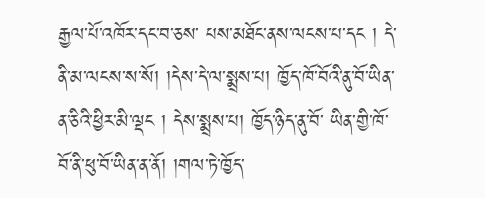རྒྱལ་པོ་འཁོར་དང་བ་ཅས་ པས་མཐོང་ནས་ལངས་པ་དང ། དེ་ནི་མ་ལངས་ས་སོ། །དེས་དེ་ལ་སྨྲས་པ། ཁྱོད་ཁོ་བོའི་ནུ་བོ་ཡིན་ན་ཅིའི་ཕྱིར་མི་ལྡང ། དེས་སྨྲས་པ། ཁྱོད་ཉིད་ནུ་བོ་ ཡིན་གྱི་ཁོ་བོ་ནི་ཕུ་བོ་ཡིན་ན་ནོ། །གལ་ཏེ་ཁྱོད་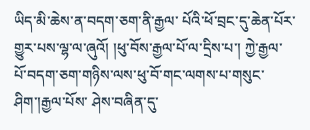ཡིད་མི་ཆེས་ན་བདག་ཅག་ནི་རྒྱལ་ པོའི་ཕོ་བྲང་དུ་ཆེན་པོར་གྱུར་པས་ལྷ་ལ་ཞུའོ། །ཕུ་བོས་རྒྱལ་པོ་ལ་དྲིས་པ་། ཀྱེ་རྒྱལ་པོ་བདག་ཅག་གཉིས་ལས་ཕུ་བོ་གང་ལགས་པ་གསུང་ཤིག་།རྒྱལ་པོས་ ཤེས་བཞིན་དུ་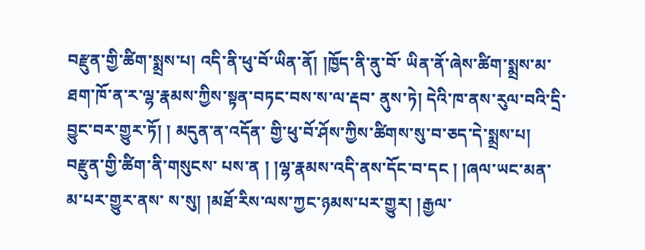བརྫུན་གྱི་ཚིག་སྨྲས་པ། འདི་ནི་ཕུ་བོ་ཡིན་ནོ། །ཁྱོད་ནི་ནུ་བོ་ ཡིན་ནོ་ཞེས་ཚིག་སྨྲས་མ་ཐག་ཁོ་ན་ར་ལྷ་རྣམས་ཀྱིས་སྟན་བཏང་བས་ས་ལ་རྡབ་ ནུས་ཏེ། དེའི་ཁ་ནས་རུལ་བའི་དྲི་བྱུང་བར་གྱུར་ཏོ། ། མདུན་ན་འདོན་ གྱི་ཕུ་བོ་ཤོས་ཀྱིས་ཚིགས་སུ་བ་ཅད་དེ་སྨྲས་པ། བརྫུན་གྱི་ཚིག་ནི་གསུངས་ པས་ན ། །ལྷ་རྣམས་འདི་ནས་དོང་བ་དང ། །ཞལ་ཡང་མན་མ་པར་གྱུར་ནས་ ས་སུ། །མཐོ་རིས་ལས་ཀྱང་ཉམས་པར་གྱུར། །རྒྱལ་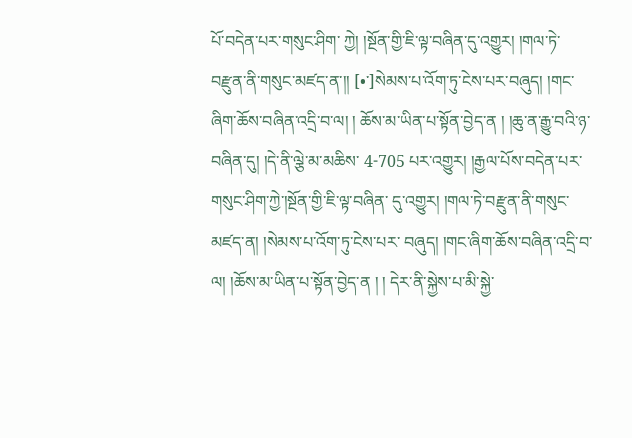པོ་བདེན་པར་གསུང་ཤིག་ ཀྱེ། །སྔོན་གྱི་ཇི་ལྟ་བཞིན་དུ་འགྱུར། །གལ་ཏེ་བརྫུན་ནི་གསུང་མཛད་ན་།། [•་]སེམས་པ་འོག་ཏུ་ངེས་པར་བཞུད། །གང་ཞིག་ཆོས་བཞིན་འདྲི་བ་ལ། ། ཆོས་མ་ཡིན་པ་སྟོན་བྱེད་ན ། །ཆུ་ན་རྒྱུ་བའི་ཉ་བཞིན་དུ། །དེ་ནི་ལྕེ་མ་མཆིས་ 4-705 པར་འགྱུར། །རྒྱལ་པོས་བདེན་པར་གསུང་ཤིག་ཀྱེ་།སྔོན་གྱི་ཇི་ལྟ་བཞིན་ དུ་འགྱུར། །གལ་ཏེ་བརྫུན་ནི་གསུང་མཛད་ན། །སེམས་པ་འོག་ཏུ་ངེས་པར་ བཞུད། །གང་ཞིག་ཆོས་བཞིན་འདྲི་བ་ལ། །ཆོས་མ་ཡིན་པ་སྟོན་བྱེད་ན ། ། དེར་ནི་སྐྱེས་པ་མི་སྐྱེ་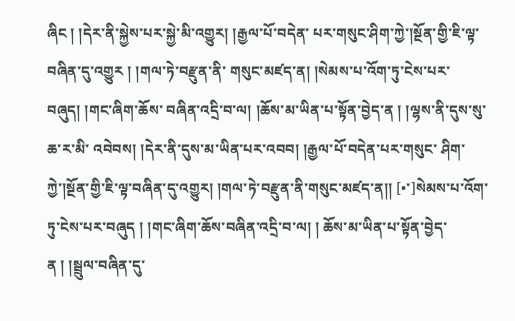ཞིང ། །དེར་ནི་སྐྱེས་པར་སྐྱེ་མི་འགྱུར། །རྒྱལ་པོ་བདེན་ པར་གསུང་ཤིག་ཀྱེ་།སྔོན་གྱི་ཇི་ལྟ་བཞིན་དུ་འགྱུར ། །གལ་ཏེ་བརྫུན་ནི་ གསུང་མཛད་ན། །སེམས་པ་འོག་ཏུ་ངེས་པར་བཞུད། །གང་ཞིག་ཆོས་ བཞིན་འདྲི་བ་ལ། །ཆོས་མ་ཡིན་པ་སྟོན་བྱེད་ན ། །ལྷས་ནི་དུས་སུ་ཆ་ར་མི་ འབེབས། །དེར་ནི་དུས་མ་ཡིན་པར་འབབ། །རྒྱལ་པོ་བདེན་པར་གསུང་ ཤིག་ཀྱེ་།སྔོན་གྱི་ཇི་ལྟ་བཞིན་དུ་འགྱུར། །གལ་ཏེ་བརྫུན་ནི་གསུང་མཛད་ན།། [•་]སེམས་པ་འོག་ཏུ་ངེས་པར་བཞུད ། །གང་ཞིག་ཆོས་བཞིན་འདྲི་བ་ལ། ། ཆོས་མ་ཡིན་པ་སྟོན་བྱེད་ན ། །སྦྲུལ་བཞིན་དུ་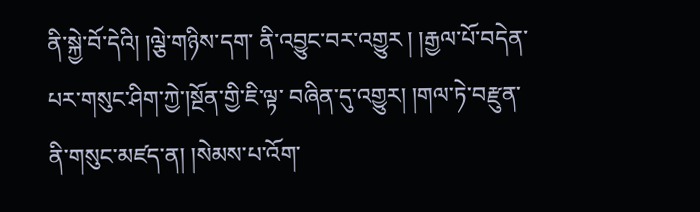ནི་སྐྱེ་བོ་དེའི། །ལྕེ་གཉིས་དག་ ནི་འབྱུང་བར་འགྱུར ། །རྒྱལ་པོ་བདེན་པར་གསུང་ཤིག་ཀྱེ་།སྔོན་གྱི་ཇི་ལྟ་ བཞིན་དུ་འགྱུར། །གལ་ཏེ་བརྫུན་ནི་གསུང་མཛད་ན། །སེམས་པ་འོག་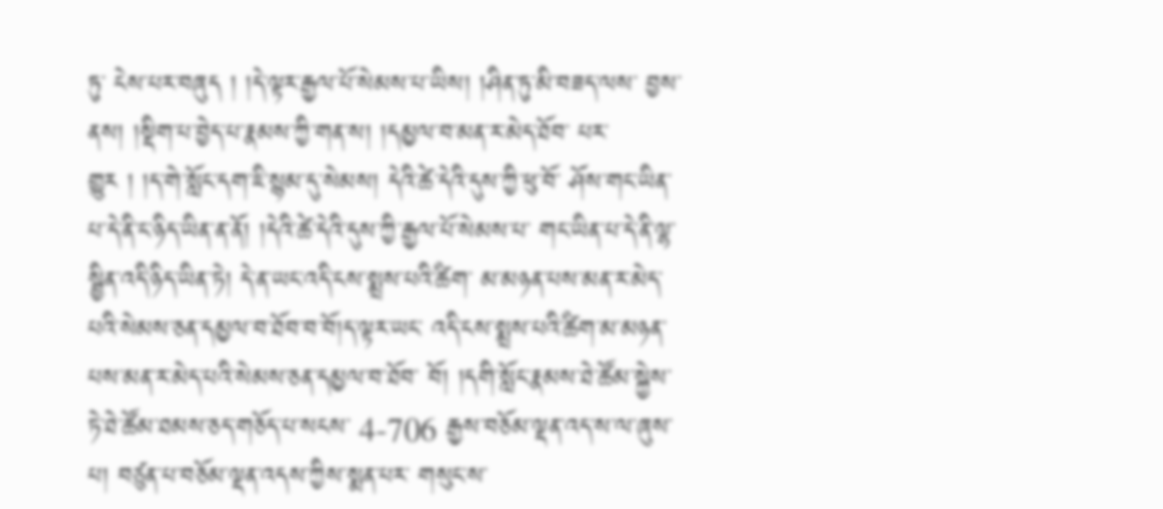ཏུ་ ངེས་པར་བཞུད ། །དེ་ལྟར་རྒྱལ་པོ་སེམས་པ་ཡིས། །ཤིན་ཏུ་མི་བཟད་ལས་ བྱས་ནས། །སྡིག་པ་བྱེད་པ་རྣམས་ཀྱི་གན་ས། །དམྱལ་བ་མན་ར་མེད་ཐོབ་ པར་གྱུར ། །ད་གེ་སློང་དག་ཇི་སྙམ་དུ་སེམས། དེའི་ཚེ་དེའི་དུས་ཀྱི་ཕུ་བོ་ ཤོས་གང་ཡིན་པ་དེ་ནི་ང་ཉིད་ཡིན་ན་ནོ། །དེའི་ཚེ་དེའི་དུས་ཀྱི་རྒྱལ་པོ་སེམས་པ་ གང་ཡིན་པ་དེ་ནི་ལྷ་སྦྱིན་འདི་ཉིད་ཡིན་ཏེ། དེ་ན་ཡང་འདི་ངས་སྨྲས་པའི་ཚིག་ མ་མཉན་པས་མན་ར་མེད་པའི་སེམས་ཅན་དམྱལ་བ་ཐོབ་བ་བོ།ད་ལྟར་ཡང་ འདི་ངས་སྨྲས་པའི་ཚིག་མ་མཉན་པས་མན་ར་མེད་པའི་སེམས་ཅན་དམྱལ་བ་ཐོབ་ བོ། །དགི་སློང་རྣམས་ཐེ་ཚོམ་སྐྱེས་ཏེ་ཐེ་ཚོམ་ཐམས་ཅད་གཅོད་པ་སངས་ 4-706 རྒྱས་བཅོམ་ལྡན་འད་ས་ལ་ཞུས་པ། བཙུན་པ་བཅོམ་ལྡན་འདས་ཀྱིས་སྨན་པར་ གསུང་ས་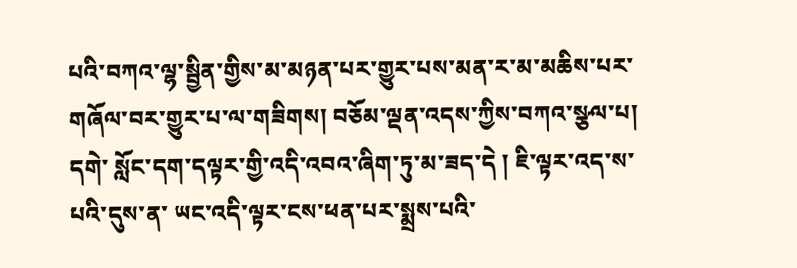པའི་བཀའ་ལྷ་སྦྱིན་གྱིས་མ་མཉན་པར་གྱུར་པས་མན་ར་མ་མཆིས་པར་ གཞོལ་བར་གྱུར་པ་ལ་གཟིགས། བཅོམ་ལྡན་འདས་ཀྱིས་བཀའ་སྩལ་པ། དགེ་ སློང་དག་དལྟར་གྱི་འདི་འབའ་ཞིག་ཏུ་མ་ཟད་དེ ། ཇི་ལྟར་འད་ས་པའི་དུས་ན་ ཡང་འདི་ལྟར་ངས་ཕན་པར་སྨྲས་པའི་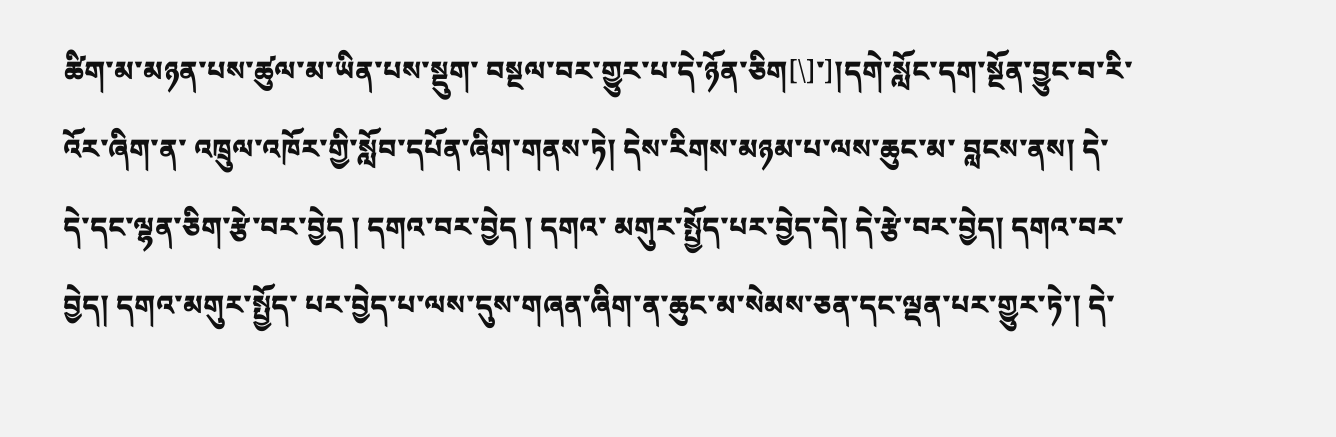ཚིག་མ་མཉན་པས་ཚུལ་མ་ཡིན་པས་སྡུག་ བསྔལ་བར་གྱུར་པ་དེ་ཉོན་ཅིག[\]་]།དགེ་སློང་དག་སྔོན་བྱུང་བ་རི་འོར་ཞིག་ན་ འཁྲུལ་འཁོར་གྱི་སློབ་དཔོན་ཞིག་གནས་ཏེ། དེས་རིགས་མཉམ་པ་ལས་ཆུང་མ་ བླངས་ནས། དེ་དེ་དང་ལྷན་ཅིག་རྩེ་བར་བྱེད ། དགའ་བར་བྱེད ། དགའ་ མགུར་སྤྱོད་པར་བྱེད་དེ། དེ་རྩེ་བར་བྱེད། དགའ་བར་བྱེད། དགའ་མགུར་སྤྱོད་ པར་བྱེད་པ་ལས་དུས་གཞན་ཞིག་ན་ཆུང་མ་སེམས་ཅན་དང་ལྡན་པར་གྱུར་ཏེ་། དེ་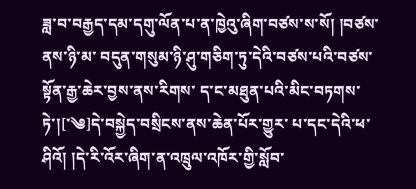ཟླ་བ་བརྒྱད་དམ་དགུ་ལོན་པ་ན་ཁྱེའུ་ཞིག་བཙས་ས་སོ། །བཙས་ནས་ཉི་མ་ བདུན་གསུམ་ཉི་ཤུ་གཅིག་ཏུ་དེའི་བཙས་པའི་བཙས་སྟོན་རྒྱ་ཆེར་བྱས་ནས་རིགས་ ད་ང་མཐུན་པའི་མིང་བཏགས་ཏེ་།[་༄]དེ་བསྐྱེད་བསྲིངས་ནས་ཆེན་པོར་གྱུར་ པ་དང་དེའི་ཕ་ཤིའོ། །དེ་རི་འོར་ཞིག་ན་འཁྲུལ་འཁོར་གྱི་སློབ་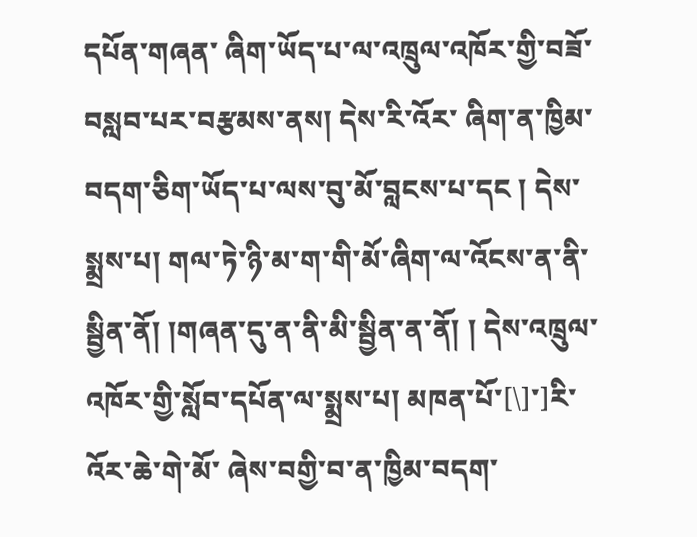དཔོན་གཞན་ ཞིག་ཡོད་པ་ལ་འཁྲུལ་འཁོར་གྱི་བཟོ་བསླབ་པར་བརྩམས་ནས། དེས་རི་འོར་ ཞིག་ན་ཁྱིམ་བདག་ཅིག་ཡོད་པ་ལས་བུ་མོ་བླངས་པ་དང ། དེས་སྨྲས་པ། གལ་ཏེ་ཉི་མ་ག་གི་མོ་ཞིག་ལ་འོངས་ན་ནི་སྦྱིན་ནོ། །གཞན་དུ་ན་ནི་མི་སྦྱིན་ན་ནོ། ། དེས་འཁྲུལ་འཁོར་གྱི་སློབ་དཔོན་ལ་སྨྲས་པ། མཁན་པོ་[\]་]རི་འོར་ཆེ་གེ་མོ་ ཞེས་བགྱི་བ་ན་ཁྱིམ་བདག་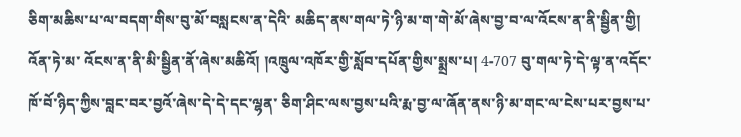ཅིག་མཆིས་པ་ལ་བདག་གིས་བུ་མོ་བསླངས་ན་དེའི་ མཆིད་ནས་གལ་ཏེ་ཉི་མ་ག་གེ་མོ་ཞེས་བྱ་བ་ལ་འོངས་ན་ནི་སྦྱིན་གྱི། འོན་ཏེ་མ་ འོངས་ན་ནི་མི་སྦྱིན་ནོ་ཞེས་མཆིའོ། །འཁྲུལ་འཁོར་གྱི་སློབ་དཔོན་གྱིས་སྨྲས་པ། 4-707 བུ་གལ་ཏེ་དེ་ལྟ་ན་འདོང་ཁོ་བོ་ཉིད་ཀྱིས་བླང་བར་བྱའོ་ཞེས་དེ་དེ་དང་ལྷན་ ཅིག་ཤིང་ལས་བྱས་པའི་རྨ་བྱ་ལ་ཞོན་ནས་ཉི་མ་གང་ལ་ངེས་པར་བྱས་པ་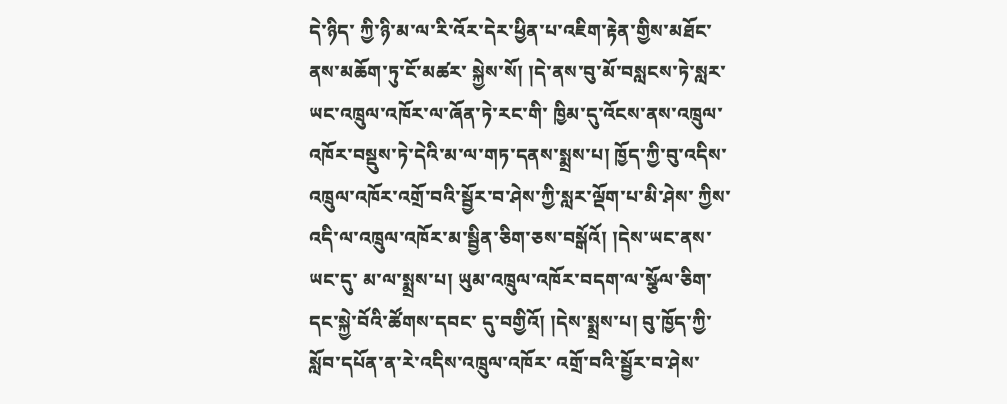དེ་ཉིད་ ཀྱི་ཉི་མ་ལ་རི་འོར་དེར་ཕྱིན་པ་འཇིག་རྟེན་གྱིས་མཐོང་ནས་མཆོག་ཏུ་ངོ་མཚར་ སྐྱེས་སོ། །དེ་ནས་བུ་མོ་བསླངས་ཏེ་སླར་ཡང་འཁྲུལ་འཁོར་ལ་ཞོན་ཏེ་རང་གི་ ཁྱིམ་དུ་འོངས་ནས་འཁྲུལ་འཁོར་བསྡུས་ཏེ་དེའི་མ་ལ་གཏ་དནས་སྨྲས་པ། ཁྱོད་ཀྱི་བུ་འདིས་འཁྲུལ་འཁོར་འགྲོ་བའི་སྦྱོར་བ་ཤེས་ཀྱི་སླར་ལྡོག་པ་མི་ཤེས་ ཀྱིས་འདི་ལ་འཁྲུལ་འཁོར་མ་སྦྱིན་ཅིག་ཅས་བསྒོའོ། །དེས་ཡང་ནས་ཡང་དུ་ མ་ལ་སྨྲས་པ། ཡུམ་འཁྲུལ་འཁོར་བདག་ལ་སྩོལ་ཅིག་དང་སྐྱེ་བོའི་ཚོགས་དབང་ དུ་བགྱིའོ། །དེས་སྨྲས་པ། བུ་ཁྱོད་ཀྱི་སློབ་དཔོན་ན་རེ་འདིས་འཁྲུལ་འཁོར་ འགྲོ་བའི་སྦྱོར་བ་ཤེས་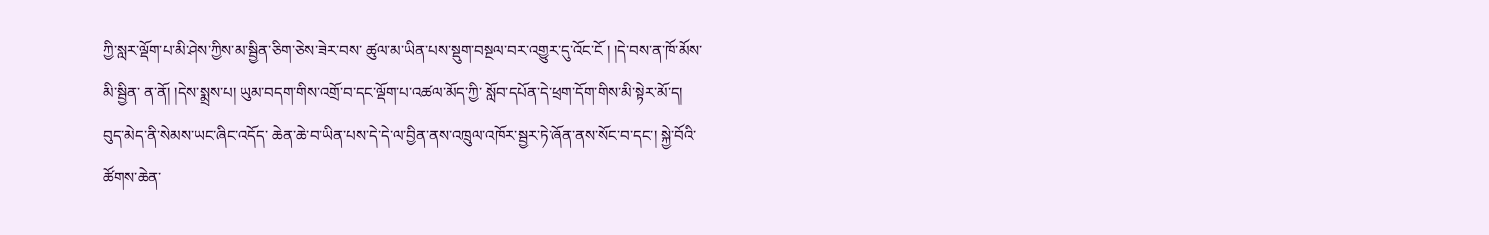ཀྱི་སླར་ལྡོག་པ་མི་ཤེས་ཀྱིས་མ་སྦྱིན་ཅིག་ཅེས་ཟེར་བས་ ཚུལ་མ་ཡིན་པས་སྡུག་བསྔལ་བར་འགྱུར་དུ་འོང་ངོ ། །དེ་བས་ན་ཁོ་མོས་མི་སྦྱིན་ ན་ནོ། །དེས་སྨྲས་པ། ཡུམ་བདག་གིས་འགྲོ་བ་དང་ལྡོག་པ་འཚལ་མོད་ཀྱི་ སློབ་དཔོན་དེ་ཕྲག་དོག་གིས་མི་སྟེར་མོ་ད། བུད་མེད་ནི་སེམས་ཡང་ཞིང་འདོད་ ཆེན་ཆེ་བ་ཡིན་པས་དེ་དེ་ལ་བྱིན་ནས་འཁྲུལ་འཁོར་སྦྱར་ཏེ་ཞོན་ནས་སོང་བ་དང་། སྐྱེ་བོའི་ཚོགས་ཆེན་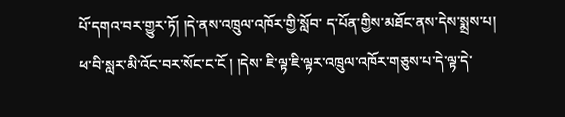པོ་དགའ་བར་གྱུར་ཏོ། །དེ་ནས་འཁྲུལ་འཁོར་གྱི་སློབ་ ད་པོན་གྱིས་མཐོང་ནས་དེས་སྨྲས་པ། ཕ་བི་སླར་མི་འོང་བར་སོང་ང་ངོ ། །དེས་ ཇི་ལྟ་ཇི་ལྟར་འཁྲུལ་འཁོར་གཅུས་པ་དེ་ལྟ་དེ་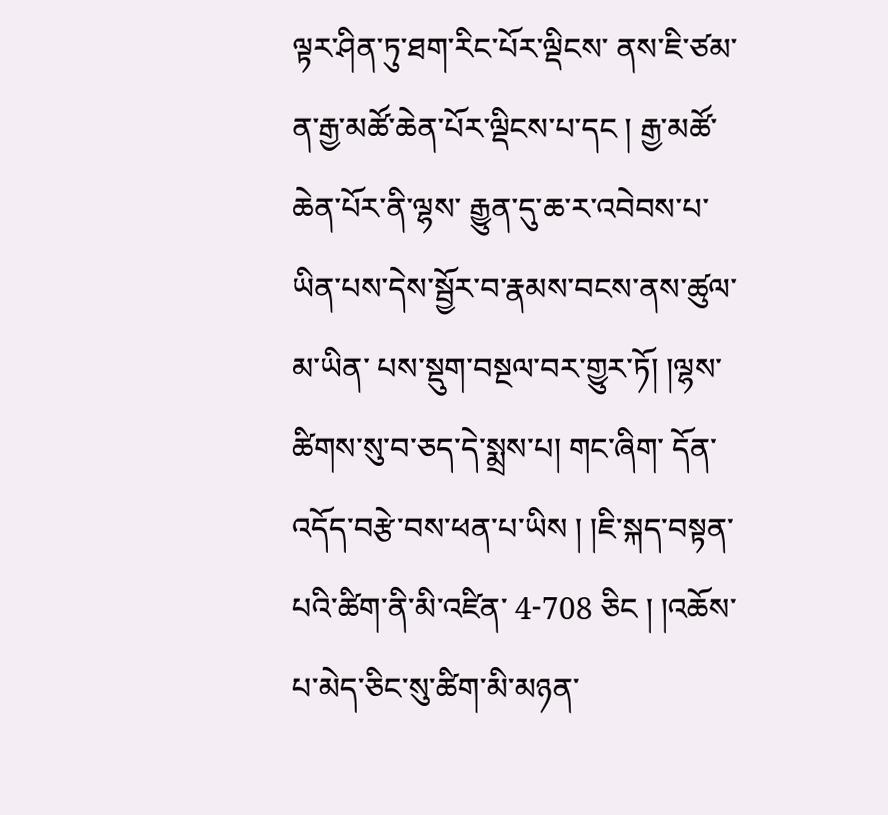ལྟར་ཤིན་ཏུ་ཐག་རིང་པོར་ལྡིངས་ ནས་ཇི་ཙམ་ན་རྒྱ་མཚོ་ཆེན་པོར་ལྡིངས་པ་དང ། རྒྱ་མཚོ་ཆེན་པོར་ནི་ལྷས་ རྒྱུན་དུ་ཆ་ར་འབེབས་པ་ཡིན་པས་དེས་སྦྱོར་བ་རྣམས་བངས་ནས་ཚུལ་མ་ཡིན་ པས་སྡུག་བསྔལ་བར་གྱུར་ཏོ། །ལྷས་ཚིགས་སུ་བ་ཅད་དེ་སྨྲས་པ། གང་ཞིག་ དོན་འདོད་བརྩེ་བས་ཕན་པ་ཡིས ། །ཇི་སྐད་བསྟན་པའི་ཚིག་ནི་མི་འཛིན་ 4-708 ཅིང ། །འཆོས་པ་མེད་ཅིང་སུ་ཚིག་མི་མཉན་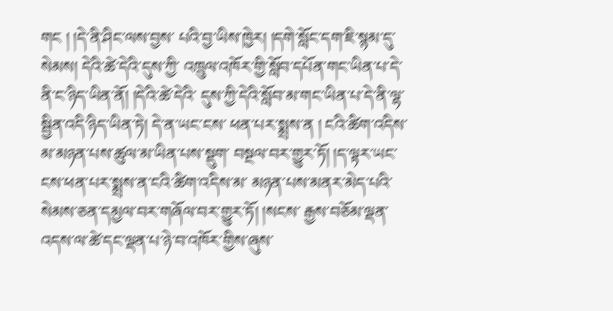གང ། །དེ་ནི་ཤིང་ལས་བྱས་ པའི་བྱ་ཡིས་ཁྱེར། །དགེ་སློང་དག་ཇི་སྙམ་དུ་སེམས། དེའི་ཚེ་དེའི་དུས་ཀྱི་ འཁྲུལ་འཁོར་གྱི་སློབ་དཔོན་གང་ཡིན་པ་དེ་ནི་ང་ཉིད་ཡིན་ནོ། །དེའི་ཚེ་དེའི་ དུས་ཀྱི་དེའི་སློབ་མ་གང་ཡིན་པ་དེ་ནི་ལྷ་སྦྱིན་འདི་ཉིད་ཡིན་ཏེ། དེ་ན་ཡང་ངས་ ཕན་པར་སྨྲས་ན ། ངའི་ཚིག་འདིས་མ་མཉན་པས་ཚུལ་མ་ཡིན་པས་སྡུག་ བསྔལ་བར་གྱུར་ཏོ། །ད་ལྟར་ཡང་ངས་ཕན་པར་སྨྲས་ན་ངའི་ཚིག་འདིས་མ་ མཉན་པས་མནར་མེད་པའི་སེམས་ཅན་དམྱལ་བར་གཞོལ་བར་གྱུར་ཏོ། །སངས་ རྒྱས་བཅོམ་ལྡན་འདས་ལ་ཚེ་དང་ལྡན་པ་ཉེ་བ་འཁོར་གྱིས་ཞུས་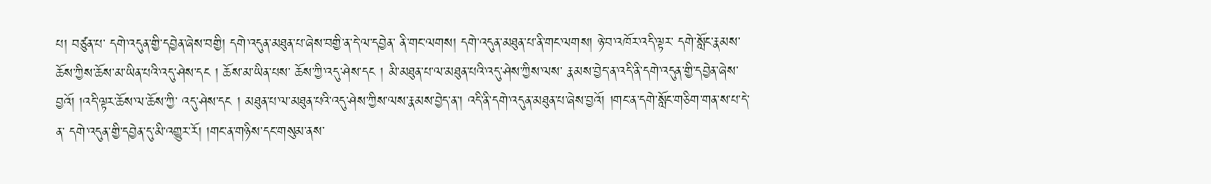པ། བཙུན་པ་ དགེ་འདུན་གྱི་དབྱེན་ཞེས་བགྱི། དགེ་འདུན་མཐུན་པ་ཞེས་བགྱི་ན་དེ་ལ་དབྱེན་ ནི་གང་ལགས། དགེ་འདུན་མཐུན་པ་ནི་གང་ལགས། ཉེ་བ་འཁོར་འདི་ལྟར་ དགེ་སློང་རྣམས་ཆོས་ཀྱིས་ཆོས་མ་ཡིན་པའི་འདུ་ཤེས་དང ། ཆོས་མ་ཡིན་པས་ ཆོས་ཀྱི་འདུ་ཤེས་དང ། མི་མཐུན་པ་ལ་མཐུན་པའི་འདུ་ཤེས་ཀྱིས་ལས་ རྣམས་བྱེད་ན་འདི་ནི་དགེ་འདུན་གྱི་དབྱེན་ཞེས་བྱའོ། །འདི་ལྟར་ཆོས་ལ་ཆོས་ཀྱི་ འདུ་ཤེས་དང ། མཐུན་པ་ལ་མཐུན་པའི་འདུ་ཤེས་ཀྱིས་ལས་རྣམས་བྱེད་ན་། འདི་ནི་དགེ་འདུན་མཐུན་པ་ཞེས་བྱའོ། །གང་ན་དགེ་སློང་གཅིག་གན་ས་པ་དེ་ན་ དགེ་འདུན་གྱི་དབྱེན་དུ་མི་འགྱུར་རོ། །གང་ན་གཉིས་དང་གསུམ་ནས་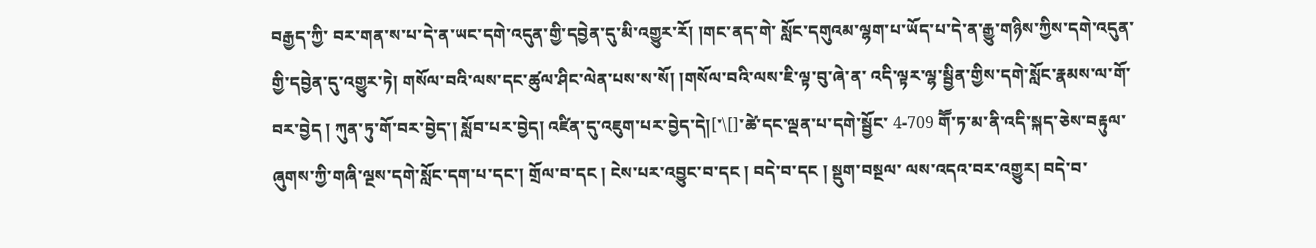བརྒྱད་ཀྱི་ བར་གན་ས་པ་དེ་ན་ཡང་དགེ་འདུན་གྱི་དབྱེན་དུ་མི་འགྱུར་རོ། །གང་ནད་གེ་ སློང་དགུའམ་ལྷག་པ་ཡོད་པ་དེ་ན་རྒྱུ་གཉིས་ཀྱིས་དགེ་འདུན་གྱི་དབྱེན་དུ་འགྱུར་ཏེ། གསོལ་བའི་ལས་དང་ཚུལ་ཤིང་ལེན་པས་ས་སོ། །གསོལ་བའི་ལས་ཇི་ལྟ་བུ་ཞེ་ན་ འདི་ལྟར་ལྷ་སྦྱིན་གྱིས་དགེ་སློང་རྣམས་ལ་གོ་བར་བྱེད ། ཀུན་ཏུ་གོ་བར་བྱེད་། སློབ་པར་བྱེད། འཛིན་དུ་འཇུག་པར་བྱེད་དེ།[་\[]་ཚེ་དང་ལྡན་པ་དགེ་སྦྱོང་ 4-709 གཽ་ཏ་མ་ནི་འདི་སྐད་ཅེས་བརྟུལ་ཞུགས་ཀྱི་གཞི་ལྔས་དགེ་སློང་དག་པ་དང་། གྲོལ་བ་དང ། ངེས་པར་འབྱུང་བ་དང ། བདེ་བ་དང ། སྡུག་བསྔལ་ ལས་འདའ་བར་འགྱུར། བདེ་བ་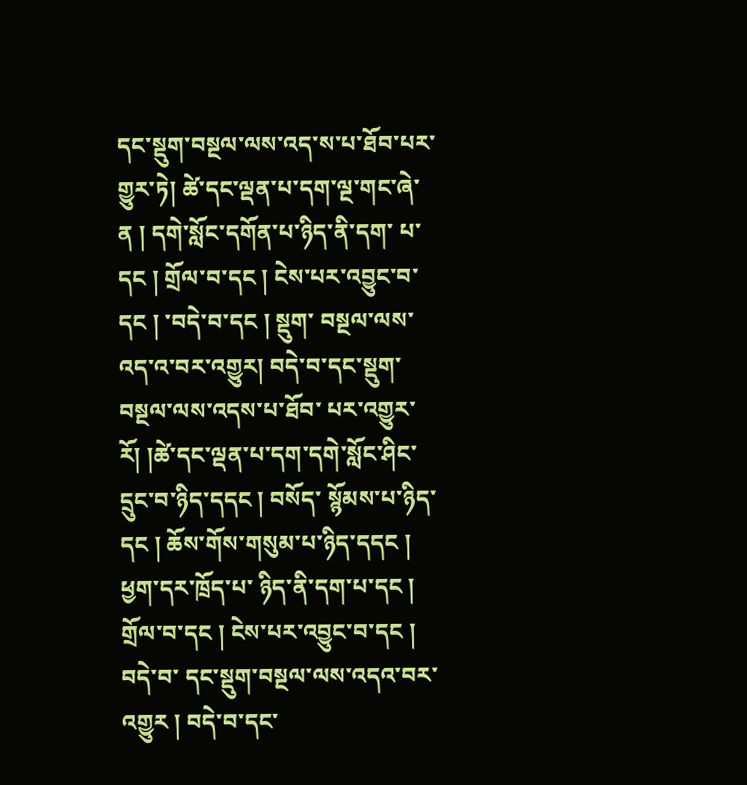དང་སྡུག་བསྔལ་ལས་འད་ས་པ་ཐོབ་པར་ གྱུར་ཏེ། ཚེ་དང་ལྡན་པ་དག་ལྔ་གང་ཞེ་ན ། དགེ་སློང་དགོན་པ་ཉིད་ནི་དག་ པ་དང ། གྲོལ་བ་དང ། ངེས་པར་འབྱུང་བ་དང ། ་བདེ་བ་དང ། སྡུག་ བསྔལ་ལས་འད་འ་བར་འགྱུར། བདེ་བ་དང་སྡུག་བསྔལ་ལས་འདས་པ་ཐོབ་ པར་འགྱུར་རོ། །ཚེ་དང་ལྡན་པ་དག་དགེ་སློང་ཤིང་དྲུང་བ་ཉིད་དདང ། བསོད་ སྙོམས་པ་ཉིད་དང ། ཆོས་གོས་གསུམ་པ་ཉིད་དདང ། ཕྱག་དར་ཁྲོད་པ་ ཉིད་ནི་དག་པ་དང ། གྲོལ་བ་དང ། ངེས་པར་འབྱུང་བ་དང ། བདེ་བ་ དང་སྡུག་བསྔལ་ལས་འདའ་བར་འགྱུར ། བདེ་བ་དང་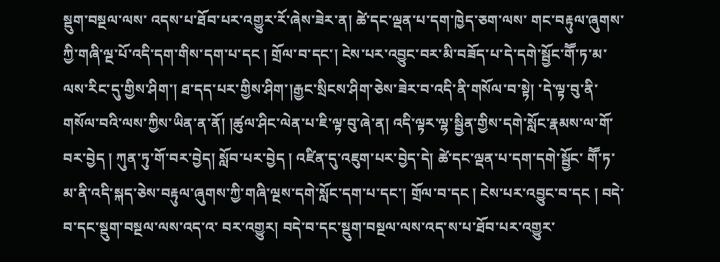སྡུག་བསྔལ་ལས་ འདས་པ་ཐོབ་པར་འགྱུར་རོ་ཞེས་ཟེར་ན། ཚེ་དང་ལྡན་པ་དག་ཁྱེད་ཅག་ལས་ གང་བརྟུལ་ཞུགས་ཀྱི་གཞི་ལྔ་པོ་འདི་དག་གིས་དག་པ་དང ། གྲོལ་བ་དང་། ངེས་པར་འབྱུང་བར་མི་བཟོད་པ་དེ་དགེ་སྦྱོང་གཽ་ཏ་མ་ལས་རིང་དུ་གྱིས་ཤིག་། ཐ་དད་པར་གྱིས་ཤིག་།རྒྱང་སྲིངས་ཤིག་ཅེས་ཟེར་བ་འདི་ནི་གསོལ་བ་སྟེ། ་དེ་ལྟ་བུ་ནི་གསོལ་བའི་ལས་ཀྱིས་ཡིན་ན་ནོ། །ཚུལ་ཤིང་ལེན་པ་ཇི་ལྟ་བུ་ཞེ་ན། འདི་ལྟར་ལྷ་སྦྱིན་གྱིས་དགེ་སློང་རྣམས་ལ་གོ་བར་བྱེད ། ཀུན་ཏུ་གོ་བར་བྱེད། སློབ་པར་བྱེད ། འཛིན་དུ་འཇུག་པར་བྱེད་དེ། ཚེ་དང་ལྡན་པ་དག་དགེ་སྦྱོང་ གཽ་ཏ་མ་ནི་འདི་སྐད་ཅེས་བརྟུལ་ཞུགས་ཀྱི་གཞི་ལྔས་དགེ་སློང་དག་པ་དང་། གྲོལ་བ་དང ། ངེས་པར་འབྱུང་བ་དང ། བདེ་བ་དང་སྡུག་བསྔལ་ལས་འད་འ་ བར་འགྱུར། བདེ་བ་དང་སྡུག་བསྔལ་ལས་འད་ས་པ་ཐོབ་པར་འགྱུར་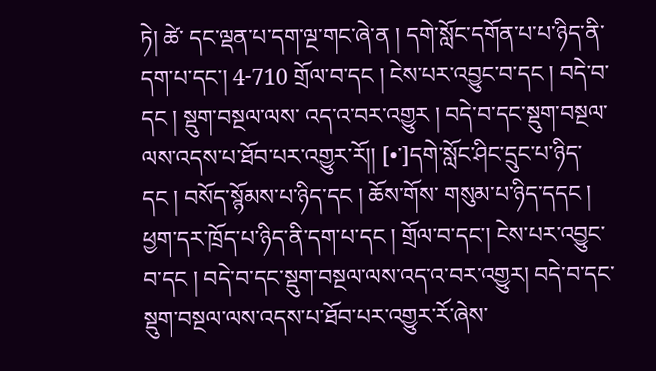ཏེ། ཚེ་ དང་ལྡན་པ་དག་ལྔ་གང་ཞེ་ན ། དགེ་སློང་དགོན་པ་པ་ཉིད་ནི་དག་པ་དང་། 4-710 གྲོལ་བ་དང ། ངེས་པར་འབྱུང་བ་དང ། བདེ་བ་དང ། སྡུག་བསྔལ་ལས་ འད་འ་བར་འགྱུར ། བདེ་བ་དང་སྡུག་བསྔལ་ལས་འདས་པ་ཐོབ་པར་འགྱུར་རོ།། [•་]དགེ་སློང་ཤིང་དྲུང་པ་ཉིད་དང ། བསོད་སྙོམས་པ་ཉིད་དང ། ཆོས་གོས་ གསུམ་པ་ཉིད་དདང ། ཕྱག་དར་ཁྲོད་པ་ཉིད་ནི་དག་པ་དང ། གྲོལ་བ་དང་། ངེས་པར་འབྱུང་བ་དང ། བདེ་བ་དང་སྡུག་བསྔལ་ལས་འད་འ་བར་འགྱུར། བདེ་བ་དང་སྡུག་བསྔལ་ལས་འདས་པ་ཐོབ་པར་འགྱུར་རོ་ཞེས་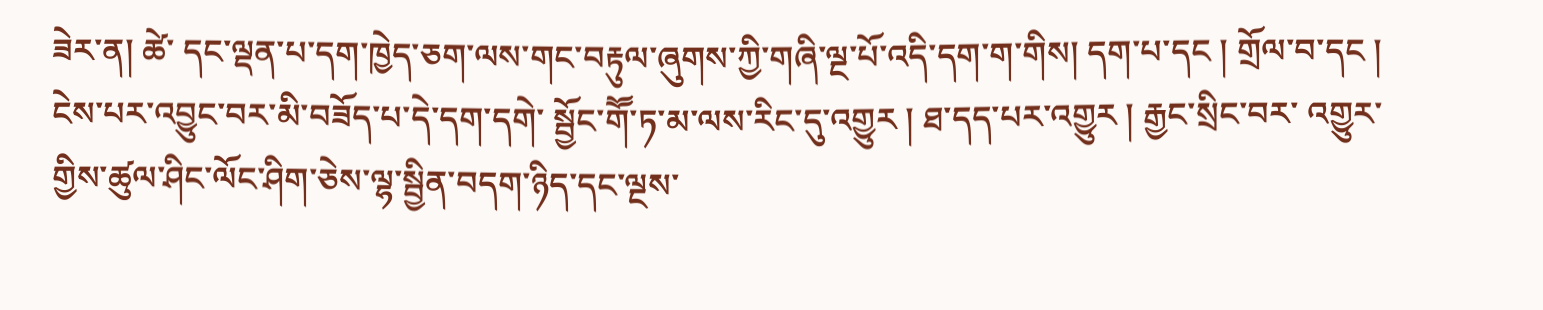ཟེར་ན། ཚེ་ དང་ལྡན་པ་དག་ཁྱེད་ཅག་ལས་གང་བརྟུལ་ཞུགས་ཀྱི་གཞི་ལྔ་པོ་འདི་དག་ག་གིས། དག་པ་དང ། གྲོལ་བ་དང ། ངེས་པར་འབྱུང་བར་མི་བཟོད་པ་དེ་དག་དགེ་ སྦྱོང་གཽ་ཏ་མ་ལས་རིང་དུ་འགྱུར ། ཐ་དད་པར་འགྱུར ། རྒྱང་སྲིང་བར་ འགྱུར་གྱིས་ཚུལ་ཤིང་ལོང་ཤིག་ཅེས་ལྷ་སྦྱིན་བདག་ཉིད་དང་ལྔས་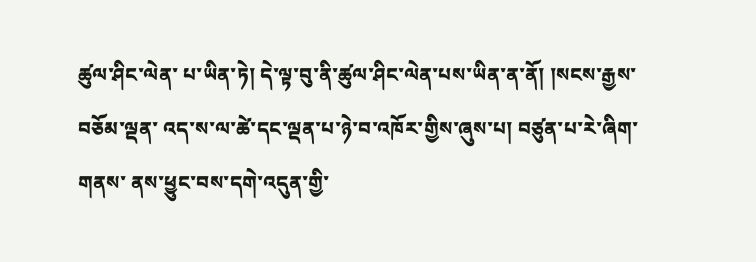ཚུལ་ཤིང་ལེན་ པ་ཡིན་ཏེ། དེ་ལྟ་བུ་ནི་ཚུལ་ཤིང་ལེན་པས་ཡིན་ན་ནོ། །སངས་རྒྱས་བཅོམ་ལྡན་ འད་ས་ལ་ཚེ་དང་ལྡན་པ་ཉེ་བ་འཁོར་གྱིས་ཞུས་པ། བཙུན་པ་རེ་ཞིག་གནས་ ནས་ཕྱུང་བས་དགེ་འདུན་གྱི་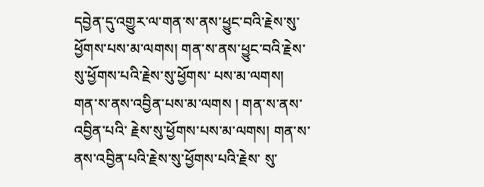དབྱེན་དུ་འགྱུར་ལ་གན་ས་ནས་ཕྱུང་བའི་རྗེས་སུ་ ཕྱོགས་པས་མ་ལགས། གན་ས་ནས་ཕྱུང་བའི་རྗེས་སུ་ཕྱོགས་པའི་རྗེས་སུ་ཕྱོགས་ པས་མ་ལགས། གན་ས་ནས་འབྱིན་པས་མ་ལགས ། གན་ས་ནས་འབྱིན་པའི་ རྗེས་སུ་ཕྱོགས་པས་མ་ལགས། གན་ས་ནས་འབྱིན་པའི་རྗེས་སུ་ཕྱོགས་པའི་རྗེས་ སུ་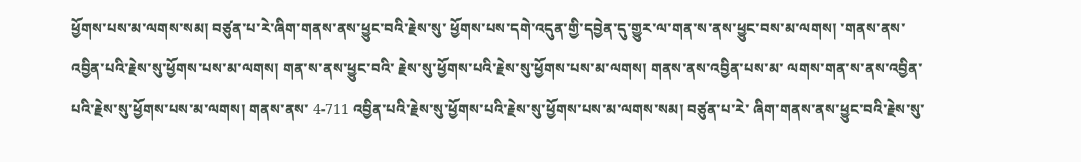ཕྱོགས་པས་མ་ལགས་སམ། བཙུན་པ་རེ་ཞིག་གནས་ནས་ཕྱུང་བའི་རྗེས་སུ་ ཕྱོགས་པས་དགེ་འདུན་གྱི་དབྱེན་དུ་གྱུར་ལ་གན་ས་ནས་ཕྱུང་བས་མ་ལགས། ་གནས་ནས་འབྱིན་པའི་རྗེས་སུ་ཕྱོགས་པས་མ་ལགས། གན་ས་ནས་ཕྱུང་བའི་ རྗེས་སུ་ཕྱོགས་པའི་རྗེས་སུ་ཕྱོགས་པས་མ་ལགས། གནས་ནས་འབྱིན་པས་མ་ ལགས་གན་ས་ནས་འབྱིན་པའི་རྗེས་སུ་ཕྱོགས་པས་མ་ལགས། གནས་ནས་ 4-711 འབྱིན་པའི་རྗེས་སུ་ཕྱོགས་པའི་རྗེས་སུ་ཕྱོགས་པས་མ་ལགས་སམ། བཙུན་པ་རེ་ ཞིག་གནས་ནས་ཕྱུང་བའི་རྗེས་སུ་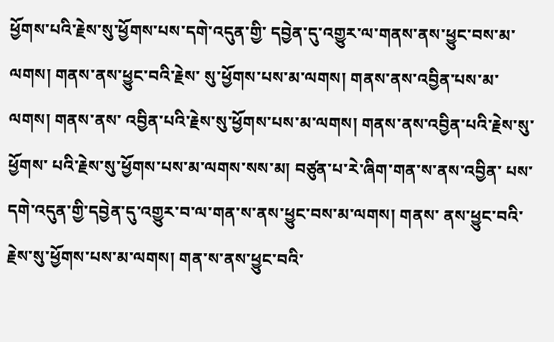ཕྱོགས་པའི་རྗེས་སུ་ཕྱོགས་པས་དགེ་འདུན་གྱི་ དབྱེན་དུ་འགྱུར་ལ་གནས་ནས་ཕྱུང་བས་མ་ལགས། གནས་ནས་ཕྱུང་བའི་རྗེས་ སུ་ཕྱོགས་པས་མ་ལགས། གནས་ནས་འབྱིན་པས་མ་ལགས། གནས་ནས་ འབྱིན་པའི་རྗེས་སུ་ཕྱོགས་པས་མ་ལགས། གནས་ནས་འབྱིན་པའི་རྗེས་སུ་ཕྱོགས་ པའི་རྗེས་སུ་ཕྱོགས་པས་མ་ལགས་སས་མ། བཙུན་པ་རེ་ཞིག་གན་ས་ནས་འབྱིན་ པས་དགེ་འདུན་གྱི་དབྱེན་དུ་འགྱུར་བ་ལ་གན་ས་ནས་ཕྱུང་བས་མ་ལགས། གནས་ ནས་ཕྱུང་བའི་རྗེས་སུ་ཕྱོགས་པས་མ་ལགས། གན་ས་ནས་ཕྱུང་བའི་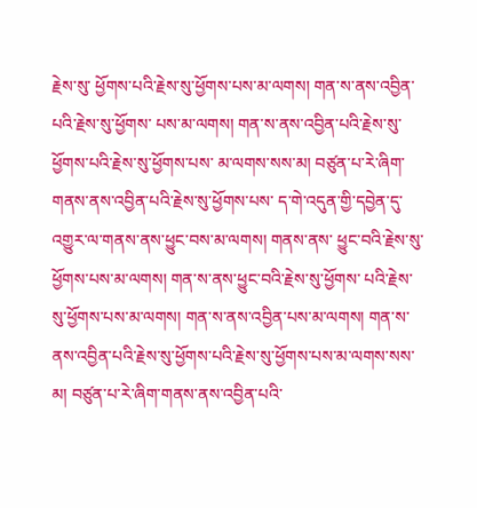རྗེས་སུ་ ཕྱོགས་པའི་རྗེས་སུ་ཕྱོགས་པས་མ་ལགས། གན་ས་ནས་འབྱིན་པའི་རྗེས་སུ་ཕྱོགས་ པས་མ་ལགས། གན་ས་ནས་འབྱིན་པའི་རྗེས་སུ་ཕྱོགས་པའི་རྗེས་སུ་ཕྱོགས་པས་ མ་ལགས་སས་མ། བཙུན་པ་རེ་ཞིག་གནས་ནས་འབྱིན་པའི་རྗེས་སུ་ཕྱོགས་པས་ ད་གེ་འདུན་གྱི་དབྱེན་དུ་འགྱུར་ལ་གནས་ནས་ཕྱུང་བས་མ་ལགས། གནས་ནས་ ཕྱུང་བའི་རྗེས་སུ་ཕྱོགས་པས་མ་ལགས། གན་ས་ནས་ཕྱུང་བའི་རྗེས་སུ་ཕྱོགས་ པའི་རྗེས་སུ་ཕྱོགས་པས་མ་ལགས། གན་ས་ནས་འབྱིན་པས་མ་ལགས། གན་ས་ནས་འབྱིན་པའི་རྗེས་སུ་ཕྱོགས་པའི་རྗེས་སུ་ཕྱོགས་པས་མ་ལགས་སས་མ། བཙུན་པ་རེ་ཞིག་གནས་ནས་འབྱིན་པའི་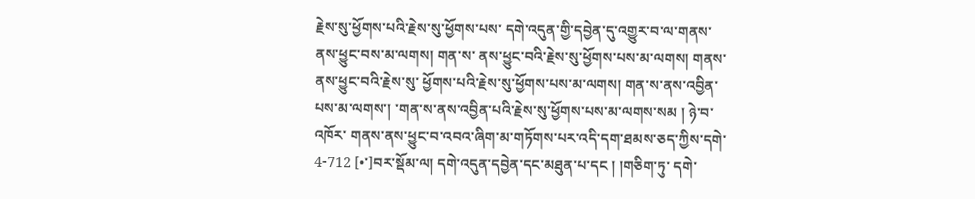རྗེས་སུ་ཕྱོགས་པའི་རྗེས་སུ་ཕྱོགས་པས་ དགེ་འདུན་གྱི་དབྱེན་དུ་འགྱུར་བ་ལ་གནས་ནས་ཕྱུང་བས་མ་ལགས། གན་ས་ ནས་ཕྱུང་བའི་རྗེས་སུ་ཕྱོགས་པས་མ་ལགས། གནས་ནས་ཕྱུང་བའི་རྗེས་སུ་ ཕྱོགས་པའི་རྗེས་སུ་ཕྱོགས་པས་མ་ལགས། གན་ས་ནས་འབྱིན་པས་མ་ལགས་། ་གན་ས་ནས་འབྱིན་པའི་རྗེས་སུ་ཕྱོགས་པས་མ་ལགས་སམ ། ཉེ་བ་འཁོར་ གནས་ནས་ཕྱུང་བ་འབའ་ཞིག་མ་གཏོགས་པར་འདི་དག་ཐམས་ཅད་ཀྱིས་དགེ་ 4-712 [•་]བར་སྡོམ་ལ། དགེ་འདུན་དབྱེན་དང་མཐུན་པ་དང ། །གཅིག་ཏུ་ དགེ་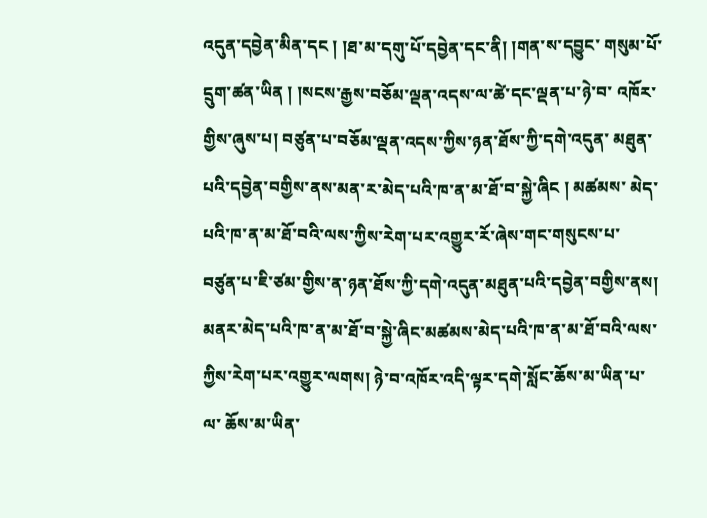འདུན་དབྱེན་མིན་དང ། །ཐ་མ་དགུ་པོ་དབྱེན་དང་ནི། །གན་ས་དབྱུང་ གསུམ་པོ་དྲུག་ཚན་ཡིན ། །སངས་རྒྱས་བཅོམ་ལྡན་འདས་ལ་ཚེ་དང་ལྡན་པ་ཉེ་བ་ འཁོར་གྱིས་ཞུས་པ། བཙུན་པ་བཅོམ་ལྡན་འདས་ཀྱིས་ཉན་ཐོས་ཀྱི་དགེ་འདུན་ མཐུན་པའི་དབྱེན་བགྱིས་ནས་མན་ར་མེད་པའི་ཁ་ན་མ་ཐོ་བ་སྐྱེ་ཞིང ། མཚམས་ མེད་པའི་ཁ་ན་མ་ཐོ་བའི་ལས་ཀྱིས་རེག་པར་འགྱུར་རོ་ཞེས་གང་གསུངས་པ་ བཙུན་པ་ཇི་ཙམ་གྱིས་ན་ཉན་ཐོས་ཀྱི་དགེ་འདུན་མཐུན་པའི་དབྱེན་བགྱིས་ནས། མནར་མེད་པའི་ཁ་ན་མ་ཐོ་བ་སྐྱེ་ཞིང་མཚམས་མེད་པའི་ཁ་ན་མ་ཐོ་བའི་ལས་ ཀྱིས་རེག་པར་འགྱུར་ལགས། ཉེ་བ་འཁོར་འདི་ལྟར་དགེ་སློང་ཆོས་མ་ཡིན་པ་ལ་ ཆོས་མ་ཡིན་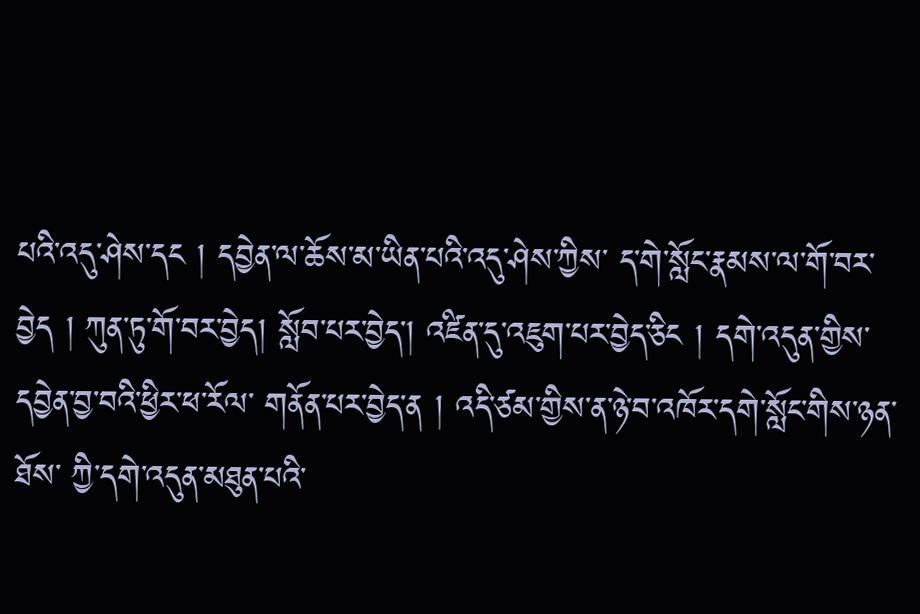པའི་འདུ་ཤེས་དང ། དབྱེན་ལ་ཆོས་མ་ཡིན་པའི་འདུ་ཤེས་ཀྱིས་ ད་གེ་སློང་རྣམས་ལ་གོ་བར་བྱེད ། ཀུན་ཏུ་གོ་བར་བྱེད། སློབ་པར་བྱེད་། འཛིན་དུ་འཇུག་པར་བྱེད་ཅིང ། དགེ་འདུན་གྱིས་དབྱེན་བྱ་བའི་ཕྱིར་ཕ་རོལ་ གནོན་པར་བྱེད་ན ། འདི་ཙམ་གྱིས་ན་ཉེ་བ་འཁོར་དགེ་སློང་གིས་ཉན་ཐོས་ ཀྱི་དགེ་འདུན་མཐུན་པའི་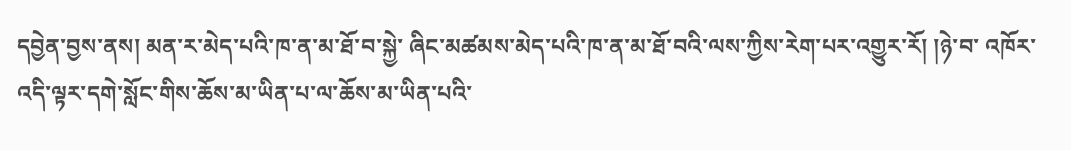དབྱེན་བྱས་ནས། མན་ར་མེད་པའི་ཁ་ན་མ་ཐོ་བ་སྐྱེ་ ཞིང་མཚམས་མེད་པའི་ཁ་ན་མ་ཐོ་བའི་ལས་ཀྱིས་རེག་པར་འགྱུར་རོ། །ཉེ་བ་ འཁོར་འདི་ལྟར་དགེ་སློང་གིས་ཆོས་མ་ཡིན་པ་ལ་ཆོས་མ་ཡིན་པའི་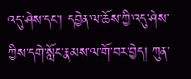འདུ་ཤེས་དང་། དབྱེན་ལ་ཆོས་ཀྱི་འདུ་ཤེས་ཀྱིས་དགེ་སློང་རྣམས་ལ་གོ་བར་བྱེད། ཀུན་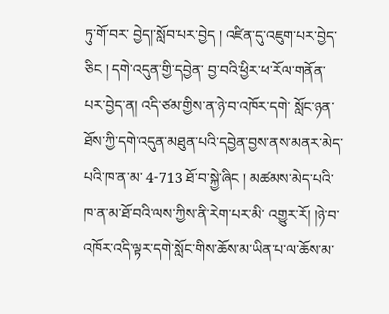ཏུ་གོ་བར་ བྱེད།་སློབ་པར་བྱེད ། འཛིན་དུ་འཇུག་པར་བྱེད་ཅིང ། དགེ་འདུན་གྱི་དབྱེན་ བྱ་བའི་ཕྱིར་ཕ་རོལ་གནོན་པར་བྱེད་ན། འདི་ཙམ་གྱིས་ན་ཉེ་བ་འཁོར་དགེ་ སློང་ཉན་ཐོས་ཀྱི་དགེ་འདུན་མཐུན་པའི་དབྱེན་བྱས་ནས་མནར་མེད་པའི་ཁ་ན་མ་ 4-713 ཐོ་བ་སྐྱེ་ཞིང ། མཚམས་མེད་པའི་ཁ་ན་མ་ཐོ་བའི་ལས་ཀྱིས་ནི་རེག་པར་མི་ འགྱུར་རོ། །ཉེ་བ་འཁོར་འདི་ལྟར་དགེ་སློང་གིས་ཆོས་མ་ཡིན་པ་ལ་ཆོས་མ་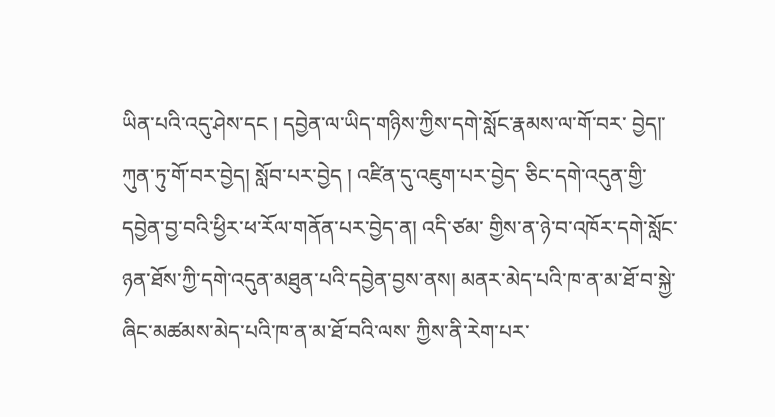ཡིན་པའི་འདུ་ཤེས་དང ། དབྱེན་ལ་ཡིད་གཉིས་ཀྱིས་དགེ་སློང་རྣམས་ལ་གོ་བར་ བྱེད།་ཀུན་ཏུ་གོ་བར་བྱེད། སློབ་པར་བྱེད ། འཛིན་དུ་འཇུག་པར་བྱེད་ ཅིང་དགེ་འདུན་གྱི་དབྱེན་བྱ་བའི་ཕྱིར་ཕ་རོལ་གནོན་པར་བྱེད་ན། འདི་ཙམ་ གྱིས་ན་ཉེ་བ་འཁོར་དགེ་སློང་ཉན་ཐོས་ཀྱི་དགེ་འདུན་མཐུན་པའི་དབྱེན་བྱས་ནས། མནར་མེད་པའི་ཁ་ན་མ་ཐོ་བ་སྐྱེ་ཞིང་མཚམས་མེད་པའི་ཁ་ན་མ་ཐོ་བའི་ལས་ ཀྱིས་ནི་རེག་པར་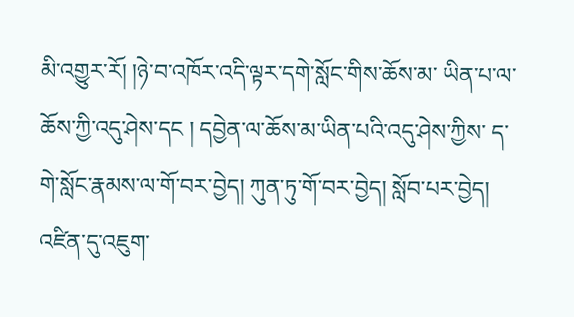མི་འགྱུར་རོ། །ཉེ་བ་འཁོར་འདི་ལྟར་དགེ་སློང་གིས་ཆོས་མ་ ཡིན་པ་ལ་ཆོས་ཀྱི་འདུ་ཤེས་དང ། དབྱེན་ལ་ཆོས་མ་ཡིན་པའི་འདུ་ཤེས་ཀྱིས་ ད་གེ་སློང་རྣམས་ལ་གོ་བར་བྱེད། ཀུན་ཏུ་གོ་བར་བྱེད། སློབ་པར་བྱེད། འཛིན་དུ་འཇུག་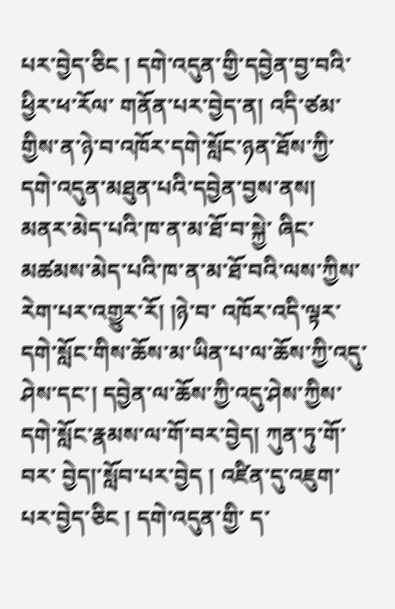པར་བྱེད་ཅིང ། དགེ་འདུན་གྱི་དབྱེན་བྱ་བའི་ཕྱིར་ཕ་རོལ་ གནོན་པར་བྱེད་ན། འདི་ཙམ་གྱིས་ན་ཉེ་བ་འཁོར་དགེ་སློང་ཉན་ཐོས་ཀྱི་ དགེ་འདུན་མཐུན་པའི་དབྱེན་བྱས་ནས། མནར་མེད་པའི་ཁ་ན་མ་ཐོ་བ་སྐྱེ་ ཞིང་མཚམས་མེད་པའི་ཁ་ན་མ་ཐོ་བའི་ལས་ཀྱིས་རེག་པར་འགྱུར་རོ། །ཉེ་བ་ འཁོར་འདི་ལྟར་དགེ་སློང་གིས་ཆོས་མ་ཡིན་པ་ལ་ཆོས་ཀྱི་འདུ་ཤེས་དང་། དབྱེན་ལ་ཆོས་ཀྱི་འདུ་ཤེས་ཀྱིས་དགེ་སློང་རྣམས་ལ་གོ་བར་བྱེད། ཀུན་ཏུ་གོ་བར་ བྱེད།་སློབ་པར་བྱེད ། འཛིན་དུ་འཇུག་པར་བྱེད་ཅིང ། དགེ་འདུན་གྱི་ ད་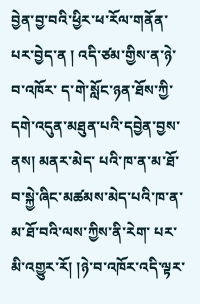བྱེན་བྱ་བའི་ཕྱིར་ཕ་རོལ་གནོན་པར་བྱེད་ན ། འདི་ཙམ་གྱིས་ན་ཉེ་བ་འཁོར་ ད་གེ་སློང་ཉན་ཐོས་ཀྱི་དགེ་འདུན་མཐུན་པའི་དབྱེན་བྱས་ནས། མནར་མེད་ པའི་ཁ་ན་མ་ཐོ་བ་སྐྱེ་ཞིང་མཚམས་མེད་པའི་ཁ་ན་མ་ཐོ་བའི་ལས་ཀྱིས་ནི་རེག་ པར་མི་འགྱུར་རོ། །ཉེ་བ་འཁོར་འདི་ལྟར་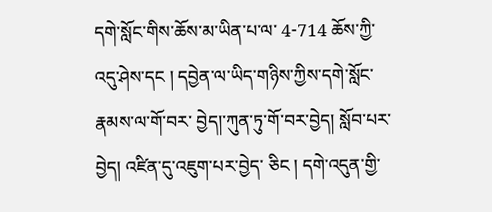དགེ་སློང་གིས་ཆོས་མ་ཡིན་པ་ལ་ 4-714 ཆོས་ཀྱི་འདུ་ཤེས་དང ། དབྱེན་ལ་ཡིད་གཉིས་ཀྱིས་དགེ་སློང་རྣམས་ལ་གོ་བར་ བྱེད།་ཀུན་ཏུ་གོ་བར་བྱེད། སློབ་པར་བྱེད། འཛིན་དུ་འཇུག་པར་བྱེད་ ཅིང ། དགེ་འདུན་གྱི་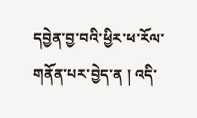དབྱེན་བྱ་བའི་ཕྱིར་ཕ་རོལ་གནོན་པར་བྱེད་ན ། འདི་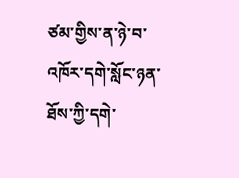ཙམ་གྱིས་ན་ཉེ་བ་འཁོར་དགེ་སློང་ཉན་ཐོས་ཀྱི་དགེ་